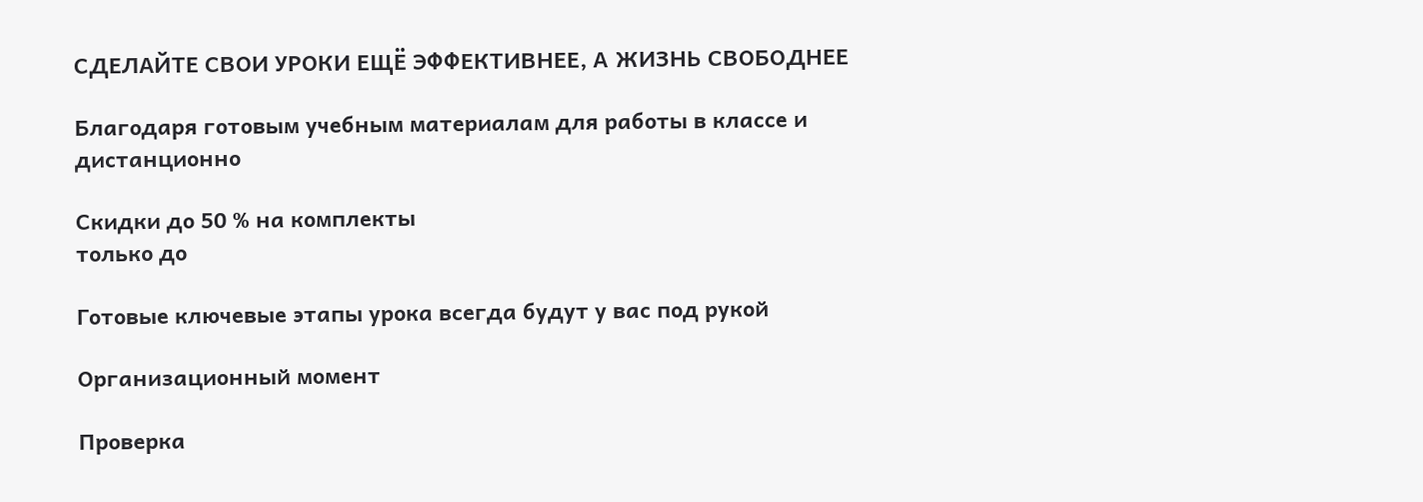СДЕЛАЙТЕ СВОИ УРОКИ ЕЩЁ ЭФФЕКТИВНЕЕ, А ЖИЗНЬ СВОБОДНЕЕ

Благодаря готовым учебным материалам для работы в классе и дистанционно

Скидки до 50 % на комплекты
только до

Готовые ключевые этапы урока всегда будут у вас под рукой

Организационный момент

Проверка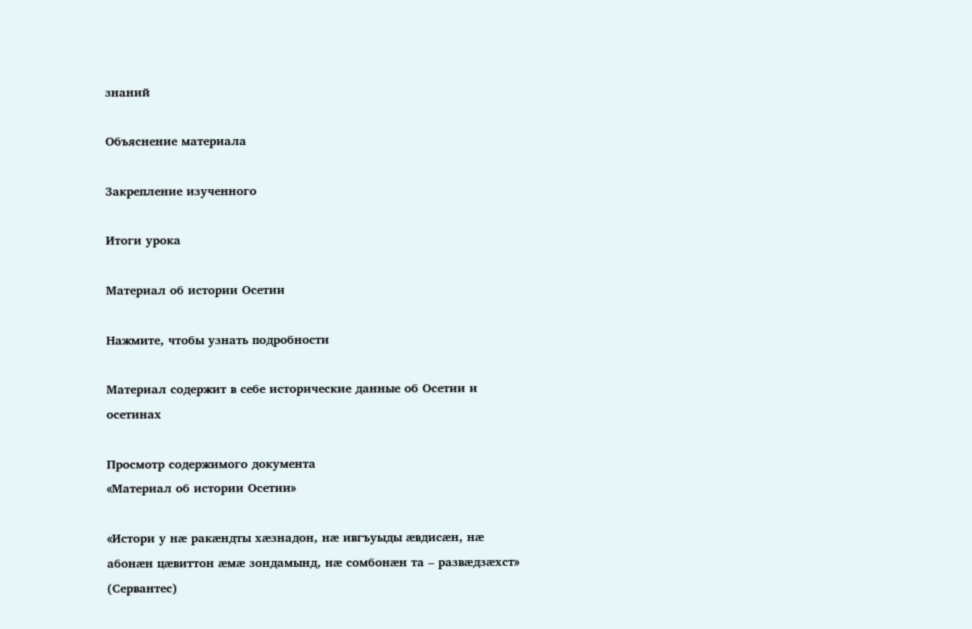знаний

Объяснение материала

Закрепление изученного

Итоги урока

Материал об истории Осетии

Нажмите, чтобы узнать подробности

Материал содержит в себе исторические данные об Осетии и осетинах

Просмотр содержимого документа
«Материал об истории Осетии»

«Истори у нӕ ракӕндты хӕзнадон, нӕ ивгъуыды ӕвдисӕн, нӕ абонӕн цӕвиттон ӕмӕ зондамынд, нӕ сомбонӕн та – развӕдзӕхст» (Сервантес)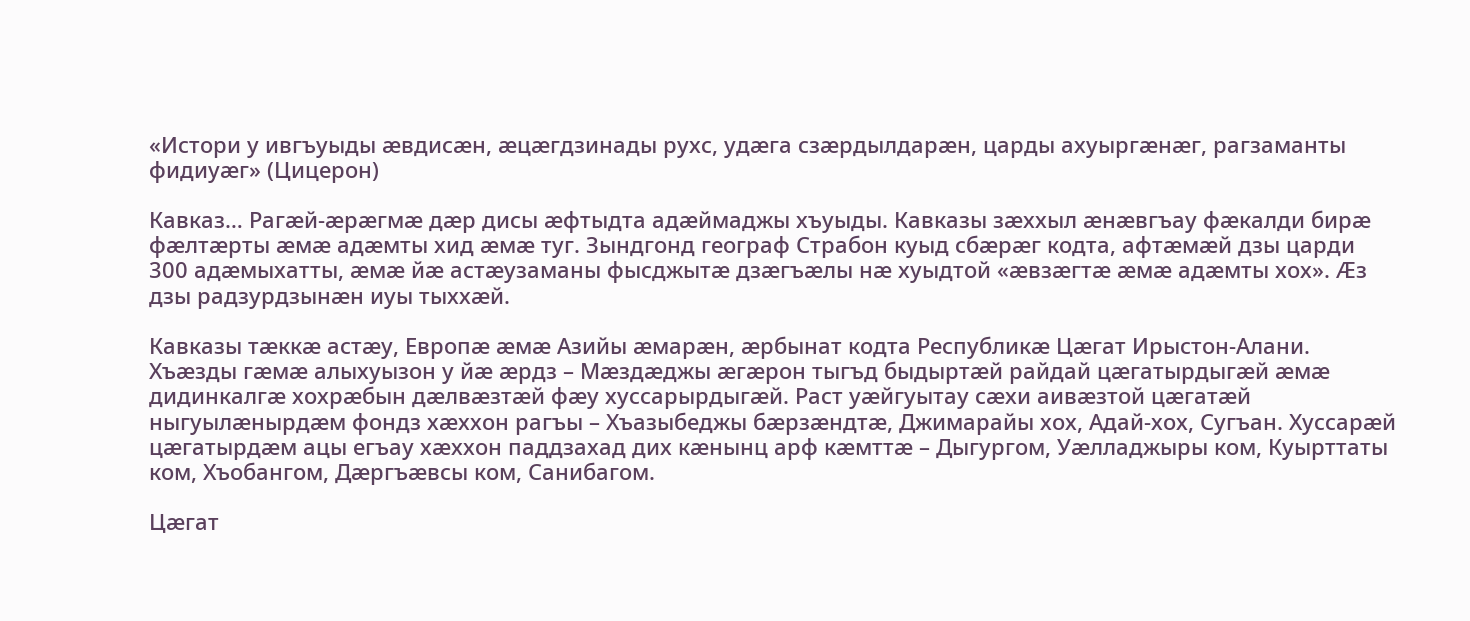«Истори у ивгъуыды ӕвдисӕн, ӕцӕгдзинады рухс, удӕга сзӕрдылдарӕн, царды ахуыргӕнӕг, рагзаманты фидиуӕг» (Цицерон)

Кавказ… Рагӕй-ӕрӕгмӕ дӕр дисы ӕфтыдта адӕймаджы хъуыды. Кавказы зӕххыл ӕнӕвгъау фӕкалди бирӕ фӕлтӕрты ӕмӕ адӕмты хид ӕмӕ туг. Зындгонд географ Страбон куыд сбӕрӕг кодта, афтӕмӕй дзы царди 300 адӕмыхатты, ӕмӕ йӕ астӕузаманы фысджытӕ дзӕгъӕлы нӕ хуыдтой «ӕвзӕгтӕ ӕмӕ адӕмты хох». Ӕз дзы радзурдзынӕн иуы тыххӕй.

Кавказы тӕккӕ астӕу, Европӕ ӕмӕ Азийы ӕмарӕн, ӕрбынат кодта Республикӕ Цӕгат Ирыстон-Алани. Хъӕзды гӕмӕ алыхуызон у йӕ ӕрдз – Мӕздӕджы ӕгӕрон тыгъд быдыртӕй райдай цӕгатырдыгӕй ӕмӕ дидинкалгӕ хохрӕбын дӕлвӕзтӕй фӕу хуссарырдыгӕй. Раст уӕйгуытау сӕхи аивӕзтой цӕгатӕй ныгуылӕнырдӕм фондз хӕххон рагъы – Хъазыбеджы бӕрзӕндтӕ, Джимарайы хох, Адай-хох, Сугъан. Хуссарӕй цӕгатырдӕм ацы егъау хӕххон паддзахад дих кӕнынц арф кӕмттӕ – Дыгургом, Уӕлладжыры ком, Куырттаты ком, Хъобангом, Дӕргъӕвсы ком, Санибагом.

Цӕгат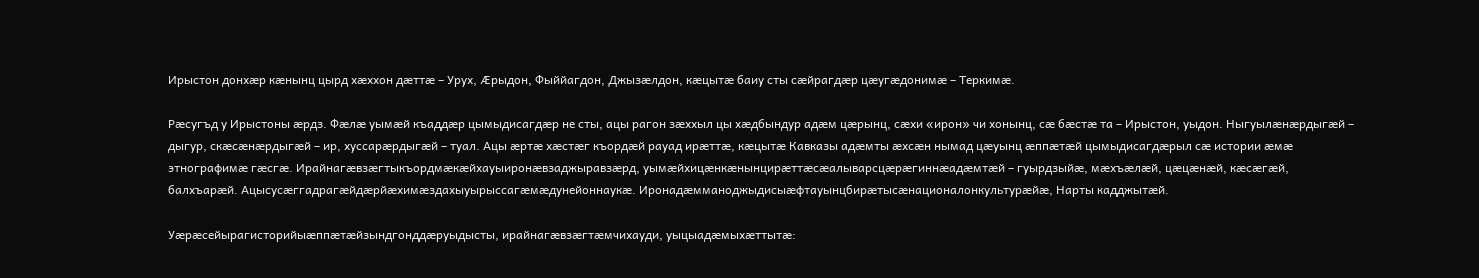Ирыстон донхӕр кӕнынц цырд хӕххон дӕттӕ – Урух, Ӕрыдон, Фыййагдон, Джызӕлдон, кӕцытӕ баиу сты сӕйрагдӕр цӕугӕдонимӕ – Теркимӕ.

Рӕсугъд у Ирыстоны ӕрдз. Фӕлӕ уымӕй къаддӕр цымыдисагдӕр не сты, ацы рагон зӕххыл цы хӕдбындур адӕм цӕрынц, сӕхи «ирон» чи хонынц, сӕ бӕстӕ та – Ирыстон, уыдон. Ныгуылӕнӕрдыгӕй – дыгур, скӕсӕнӕрдыгӕй – ир, хуссарӕрдыгӕй – туал. Ацы ӕртӕ хӕстӕг къордӕй рауад ирӕттӕ, кӕцытӕ Кавказы адӕмты ӕхсӕн нымад цӕуынц ӕппӕтӕй цымыдисагдӕрыл сӕ истории ӕмӕ этнографимӕ гӕсгӕ. Ирайнагӕвзӕгтыкъордмӕкӕйхауыиронӕвзаджыравзӕрд, уымӕйхицӕнкӕнынцирӕттӕсӕалыварсцӕрӕгиннӕадӕмтӕй – гуырдзыйӕ, мӕхъӕлӕй, цӕцӕнӕй, кӕсӕгӕй, балхъарӕй. Ацысусӕггадрагӕйдӕрйӕхимӕздахыуырыссагӕмӕдунейоннаукӕ. Иронадӕмманоджыдисыӕфтауынцбирӕтысӕнационалонкультурӕйӕ, Нарты кадджытӕй.

Уӕрӕсейырагисторийыӕппӕтӕйзындгонддӕруыдысты, ирайнагӕвзӕгтӕмчихауди, уыцыадӕмыхӕттытӕ: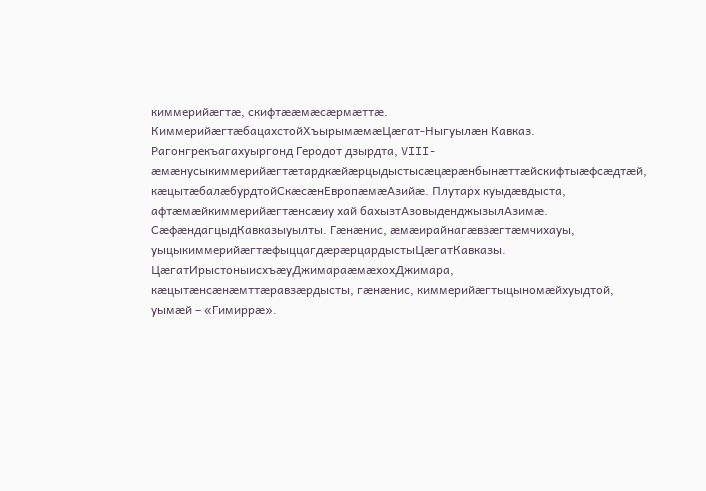киммерийӕгтӕ, скифтӕӕмӕсӕрмӕттӕ. КиммерийӕгтӕбацахстойХъырымӕмӕЦӕгат-Ныгуылӕн Кавказ. Рагонгрекъагахуыргонд Геродот дзырдта, VIII-ӕмӕнусыкиммерийӕгтӕтардкӕйӕрцыдыстысӕцӕрӕнбынӕттӕйскифтыӕфсӕдтӕй, кӕцытӕбалӕбурдтойСкӕсӕнЕвропӕмӕАзийӕ. Плутарх куыдӕвдыста, афтӕмӕйкиммерийӕгтӕнсӕиу хай бахызтАзовыденджызылАзимӕ. СӕфӕндагцыдКавказыуылты. Гӕнӕнис, ӕмӕирайнагӕвзӕгтӕмчихауы, уыцыкиммерийӕгтӕфыццагдӕрӕрцардыстыЦӕгатКавказы. ЦӕгатИрыстоныисхъӕуДжимараӕмӕхохДжимара, кӕцытӕнсӕнӕмттӕравзӕрдысты, гӕнӕнис, киммерийӕгтыцыномӕйхуыдтой, уымӕй – «Гимиррӕ».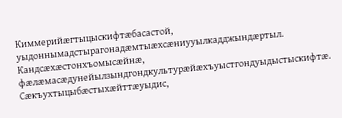Киммерийӕгтыцыскифтӕбасастой, уыдоннымадстырагонадӕмтыӕхсӕниууылкадджындӕртыл. Кандсӕхӕстонхъомысӕйнӕ, фӕлӕмасӕдунейылзындгондкультурӕйӕхъуыстгондуыдыстыскифтӕ. Сӕкъухтыцыбӕстыхӕйттӕуыдис,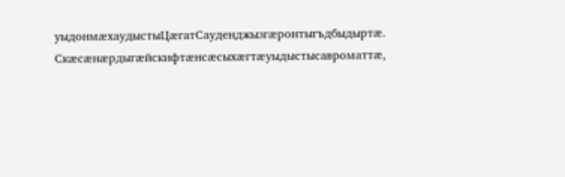уыдонмӕхаудыстыЦӕгатСауденджызгӕронтыгъдбыдыртӕ. Скӕсӕнӕрдыгӕйскифтӕнсӕсыхӕгтӕуыдыстысавроматтӕ,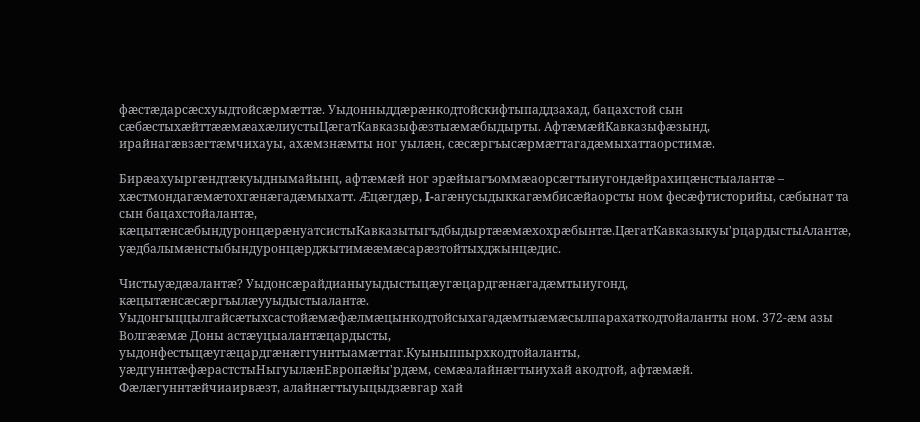фӕстӕдарсӕсхуыдтойсӕрмӕттӕ. Уыдонныддӕрӕнкодтойскифтыпаддзахад, бацахстой сын сӕбӕстыхӕйттӕӕмӕахӕлиустыЦӕгатКавказыфӕзтыӕмӕбыдырты. АфтӕмӕйКавказыфӕзынд, ирайнагӕвзӕгтӕмчихауы, ахӕмзнӕмты ног уылӕн, сӕсӕргъысӕрмӕттагадӕмыхаттаорстимӕ.

Бирӕахуыргӕндтӕкуыднымайынц, афтӕмӕй ног эрӕйыагъоммӕаорсӕгтыиугондӕйрахицӕнстыалантӕ – хӕстмондагӕмӕтохгӕнӕгадӕмыхатт. Ӕцӕгдӕр, I-агӕнусыдыккагӕмбисӕйаорсты ном фесӕфтисторийы, сӕбынат та сын бацахстойалантӕ, кӕцытӕнсӕбындуронцӕрӕнуатсистыКавказытыгъдбыдыртӕӕмӕхохрӕбынтӕ.ЦӕгатКавказыкуы'рцардыстыАлантӕ, уӕдбалымӕнстыбындуронцӕрджытимӕӕмӕсарӕзтойтыхджынцӕдис.

Чистыуӕдӕалантӕ? Уыдонсӕрайдианыуыдыстыцӕугӕцардгӕнӕгадӕмтыиугонд, кӕцытӕнсӕсӕргъылӕууыдыстыалантӕ. Уыдонгыццылгайсӕтыхсастойӕмӕфӕлмӕцынкодтойсыхагадӕмтыӕмӕсылпарахаткодтойаланты ном. 372-ӕм азы Волгӕӕмӕ Доны астӕуцыалантӕцардысты, уыдонфестыцӕугӕцардгӕнӕггуннтыамӕттаг.Куыныппырхкодтойаланты, уӕдгуннтӕфӕрастстыНыгуылӕнЕвропӕйы'рдӕм, семӕалайнӕгтыиухай акодтой, афтӕмӕй. Фӕлӕгуннтӕйчиаирвӕзт, алайнӕгтыуыцыдзӕвгар хай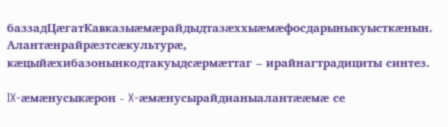баззадЦӕгатКавказыӕмӕрайдыдтазӕххыӕмӕфосдарыныкуысткӕнын. Алантӕнрайрӕзтсӕкультурӕ, кӕцыйӕхибазонынкодтакуыдсӕрмӕттаг – ирайнагтрадициты синтез.

IX-ӕмӕнусыкӕрон - X-ӕмӕнусырайдианыалантӕӕмӕ се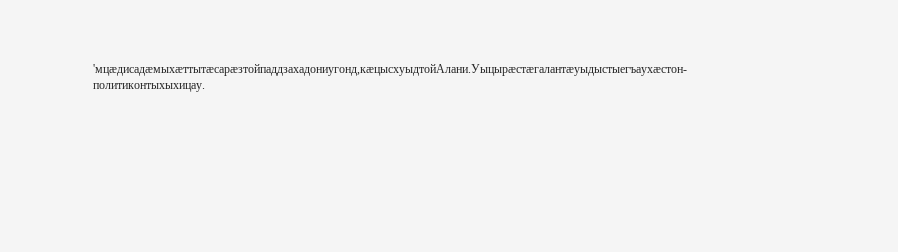'мцӕдисадӕмыхӕттытӕсарӕзтойпаддзахадониугонд,кӕцысхуыдтойАлани.Уыцырӕстӕгалантӕуыдыстыегъаухӕстон-политиконтыхыхицау.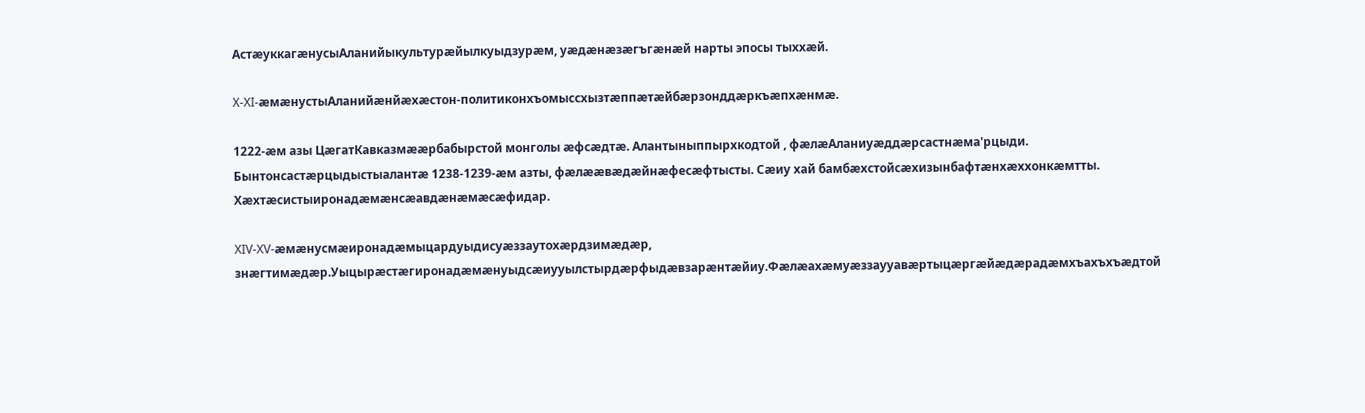АстӕуккагӕнусыАланийыкультурӕйылкуыдзурӕм, уӕдӕнӕзӕгъгӕнӕй нарты эпосы тыххӕй.

X-XI-ӕмӕнустыАланийӕнйӕхӕстон-политиконхъомыссхызтӕппӕтӕйбӕрзонддӕркъӕпхӕнмӕ.

1222-ӕм азы ЦӕгатКавказмӕӕрбабырстой монголы ӕфсӕдтӕ. Алантыныппырхкодтой , фӕлӕАланиуӕддӕрсастнӕма'рцыди. Бынтонсастӕрцыдыстыалантӕ 1238-1239-ӕм азты, фӕлӕӕвӕдӕйнӕфесӕфтысты. Сӕиу хай бамбӕхстойсӕхизынбафтӕнхӕххонкӕмтты. Хӕхтӕсистыиронадӕмӕнсӕавдӕнӕмӕсӕфидар.

XIV-XV-ӕмӕнусмӕиронадӕмыцардуыдисуӕззаутохӕрдзимӕдӕр, знӕгтимӕдӕр.Уыцырӕстӕгиронадӕмӕнуыдсӕиууылстырдӕрфыдӕвзарӕнтӕйиу.Фӕлӕахӕмуӕззаууавӕртыцӕргӕйӕдӕрадӕмхъахъхъӕдтой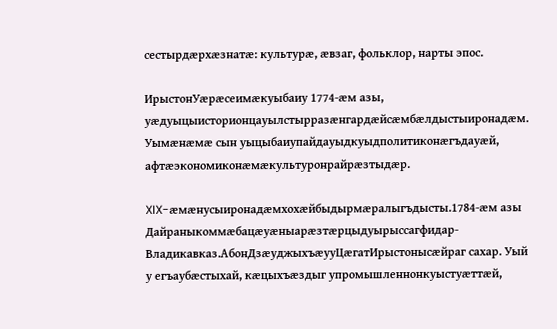сестырдӕрхӕзнатӕ: культурӕ, ӕвзаг, фольклор, нарты эпос.

ИрыстонУӕрӕсеимӕкуыбаиу 1774-ӕм азы, уӕдуыцыисторионцауылстырразӕнгардӕйсӕмбӕлдыстыиронадӕм. Уымӕнӕмӕ сын уыцыбаиупайдауыдкуыдполитиконӕгъдауӕй, афтӕэкономиконӕмӕкультуронрайрӕзтыдӕр.

XIX-ӕмӕнусыиронадӕмхохӕйбыдырмӕралыгъдысты.1784-ӕм азы Дайраныкоммӕбацӕуӕныарӕзтӕрцыдуырыссагфидар-Владикавказ.АбонДзӕуджыхъӕууЦӕгатИрыстонысӕйраг сахар. Уый у егъаубӕстыхай, кӕцыхъӕздыг упромышленнонкуыстуӕттӕй,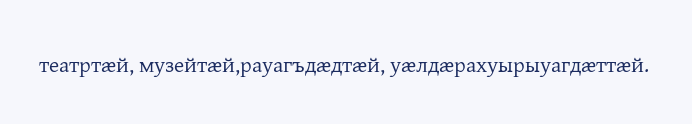театртӕй, музейтӕй,рауагъдӕдтӕй, уӕлдӕрахуырыуагдӕттӕй.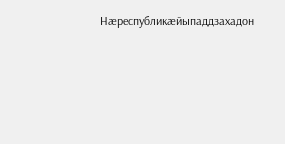Нӕреспубликӕйыпаддзахадон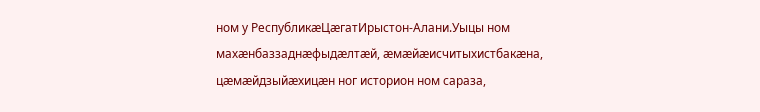ном у РеспубликӕЦӕгатИрыстон-Алани.Уыцы ном махӕнбаззаднӕфыдӕлтӕй, ӕмӕйӕисчитыхистбакӕна, цӕмӕйдзыйӕхицӕн ног историон ном сараза,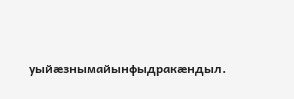уыйӕзнымайынфыдракӕндыл.